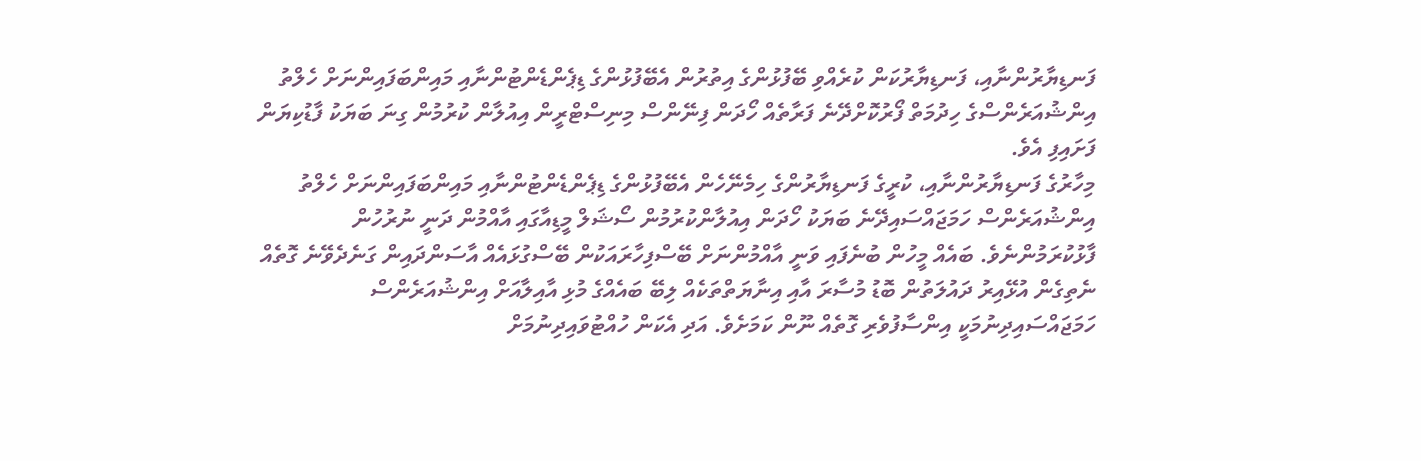ފަނޑިޔާރުންނާއި، ފަނޑިޔާރުކަން ކުރެއްވި ބޭފުޅުންގެ އިތުރުން އެބޭފުޅުންގެ ޑިޕެންޑެންޓުންނާއި މައިންބަފައިންނަށް ހެލްތު އިންޝުއަރެންސްގެ ހިދުމަތް ފޯރުކޮށްދޭނެ ފަރާތެއް ހޯދަން ފިނޭންސް މިނިސްޓްރީން އިއުލާން ކުރުމުން ގިނަ ބަޔަކު ފާޑުކިޔަން ފަށައިފި އެވެ.
މިހާރުގެ ފަނޑިޔާރުންނާއި، ކުރީގެ ފަނޑިޔާރުންގެ ހިމެނޭހެން އެބޭފުޅުންގެ ޑިޕެންޑެންޓުންނާއި މައިންބަފައިންނަށް ހެލްތު އިންޝުއަރެންސް ހަމަޖައްސައިދޭނެ ބަޔަކު ހޯދަން އިއުލާންކުރުމުން ސޯޝަލް މީޑިއާގައި އާއްމުން ދަނީ ނުރުހުން ފާޅުކުރަމުންނެވެ. ބައެއް މީހުން ބުނެފައި ވަނީ އާއްމުންނަށް ބޭސްފިހާރައަކުން ބޭސްގުޅައެއް އާސަންދައިން ގަނެދެވޭނެ ގޮތެއް ނެތިގެން އުޅޭއިރު ދައުލަތުން ބޮޑު މުސާރަ އާއި އިނާޔަތްތަކެއް ލިބޭ ބައެއްގެ މުޅި އާއިލާއަށް އިންޝުއަރެންސް ހަމަޖައްސައިދިނުމަކީ އިންސާފުވެރި ގޮތެއް ނޫން ކަމަށެވެ. އަދި އެކަން ހުއްޓުވައިދިނުމަށް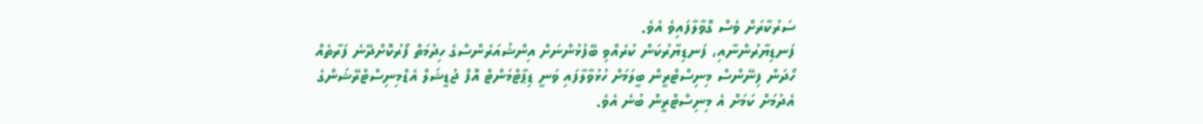ސަރުކާރަށް ވެސް ގޮވާލާފައިވެ އެވެ.
ފަނޑިޔާރުންނާއި، ފަނޑިޔާރުކަން ކުރެއްވި ބޭފުޅުންނަށް އިންޝުއަރެންސްގެ ހިދުމަތް ފޯރުކޮށްދޭނެ ފަރާތެއް ހޯދަން ފިނޭންސް މިނިސްޓްރީން ބީލަމަށް ހުޅުވާލާފައި ވަނީ ޑިޕާޓްމަންޓް އޮފް ޖުޑީޝަލް އެޑްމިނިސްޓްރޭޝަންގެ އެދުމަށް ކަމަށް އެ މިނިސްޓްރީން ބުނެ އެވެ.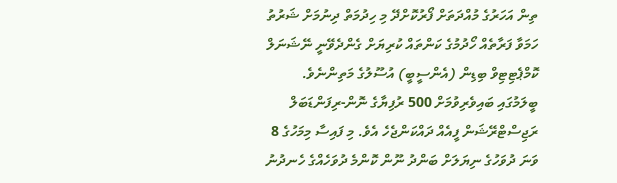ތިން އަހަރުގެ މުއްދަތަށް ފޯރުކޮށްދޭ މި ހިދުމަތް ދިނުމަށް ޝަރުތު ހަމަވާ ފަރާތެއް ހޯދުމުގެ ކަންތައް ކުރިޔަށް ގެންދެވޭނީ ނޭޝަނަލް ކޮމްޕެޓިޓިވް ބިޑިން (އެންސީބީ) އުސޫލުގެ މަތިންނެވެ.
ބީލަމުގައި ބައިވެރިވުމަށް 500 ރުފިޔާގެ ނޮން-ރިފަންޑަބަލް ރަޖިސްޓްރޭޝަން ފީއެއް ދައްކަންޖެހެ އެވެ. މި ފައިސާ މިމަހުގެ 8 ވަނަ ދުވަހުގެ ނިޔަލަށް ބަންދު ނޫން ކޮންމެ ދުވަހެއްގެ ހެނދުނު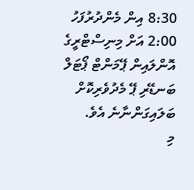8:30 އިން މެންދުރުފަހު 2:00 އަށް މިނިސްޓްރީގެ އޮންލައިން ޕޭމަންޓް ޕޯޓަލް ބަނޑޭރި ޕޭ މެދުވެރިކޮށް ބަލައިގަންނާނެ އެވެ.
މި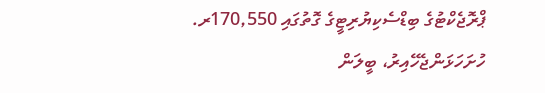ޕްރޮޖެކްޓުގެ ބިޑްސެކިޔުރިޓީގެ ގޮތުގައި 170,550ރ. ހުށަހަޅަންޖެހޭއިރު، ބީލަން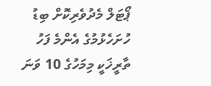ޕޯޓަލް މެދުވެރިކޮށް ބިޑު ހުށަހެޅުމުގެ އެންމެ ފަހު ތާރީޚަކީ މިމަހުގެ 10 ވަނަ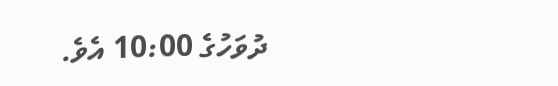ދުވަހުގެ 10:00 އެވެ.